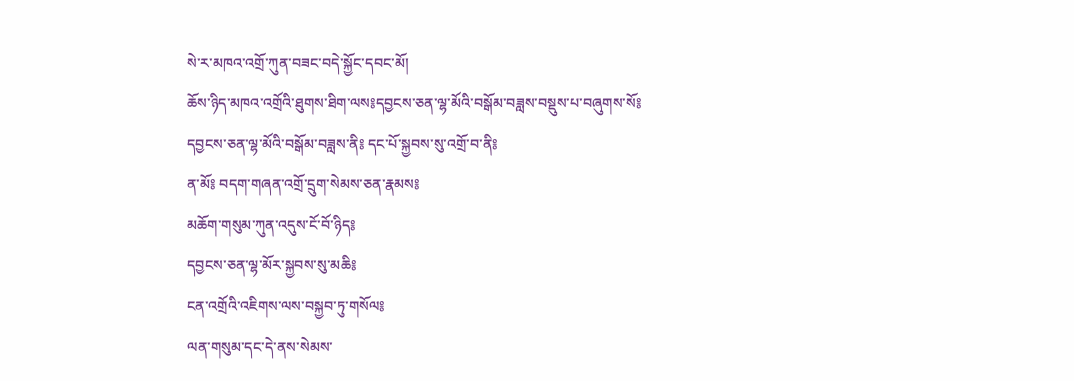སེ་ར་མཁའ་འགྲོ་ཀུན་བཟང་བདེ་སྐྱོང་དབང་མོ།
ཆོས་ཉིད་མཁའ་འགྲོའི་ཐུགས་ཐིག་ལས༔དབྱངས་ཅན་ལྷ་མོའི་བསྒོམ་བཟླས་བསྡུས་པ་བཞུགས་སོ༔
དབྱངས་ཅན་ལྷ་མོའི་བསྒོམ་བཟླས་ནི༔ དང་པོ་སྐྱབས་སུ་འགྲོ་བ་ནི༔
ན་མོ༔ བདག་གཞན་འགྲོ་དྲུག་སེམས་ཅན་རྣམས༔
མཆོག་གསུམ་ཀུན་འདུས་ངོ་བོ་ཉིད༔
དབྱངས་ཅན་ལྷ་མོར་སྐྱབས་སུ་མཆི༔
ངན་འགྲོའི་འཇིགས་ལས་བསྐྱབ་ཏུ་གསོལ༔
ལན་གསུམ་དང་དེ་ནས་སེམས་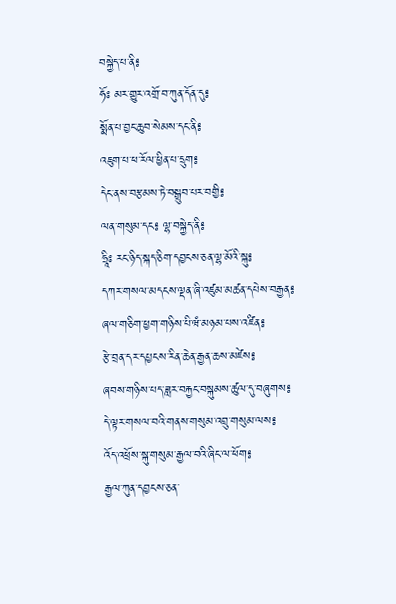བསྐྱེད་པ་ནི༔
ཧོཿ མར་གྱུར་འགྲོ་བ་ཀུན་དོན་དུ༔
སྨོན་པ་བྱང་ཆུབ་སེམས་དང་ནི༔
འཇུག་པ་ཕ་རོལ་ཕྱིན་པ་དྲུག༔
དེང་ནས་བརྩམས་ཏེ་བསྒྲུབ་པར་བགྱི༔
ལན་གསུམ་དང༔ ལྷ་བསྐྱེད་ནི༔
ཧྲཱིཿ རང་ཉིད་སྐད་ཅིག་དབྱངས་ཅན་ལྷ་མོའི་སྐུ༔
དཀར་གསལ་མདངས་ལྡན་ཞི་འཛུམ་མཚན་དཔེས་བརྒྱན༔
ཞལ་གཅིག་ཕྱག་གཉིས་པི་ཝཾ་མཉམ་པས་འཛིན༔
རྩེ་བྲན་དར་དཔྱངས་རིན་ཆེན་རྒྱན་ཆས་མཛེས༔
ཞབས་གཉིས་པད་ཟླར་བརྐྱང་བསྐུམས་ཚུལ་དུ་བཞུགས༔
དེ་ལྟར་གསལ་བའི་གནས་གསུམ་འབྲུ་གསུམ་ལས༔
འོད་འཕྲོས་སྐུ་གསུམ་རྒྱལ་བའི་ཞིང་ལ་ཕོག༔
རྒྱལ་ཀུན་དབྱངས་ཅན་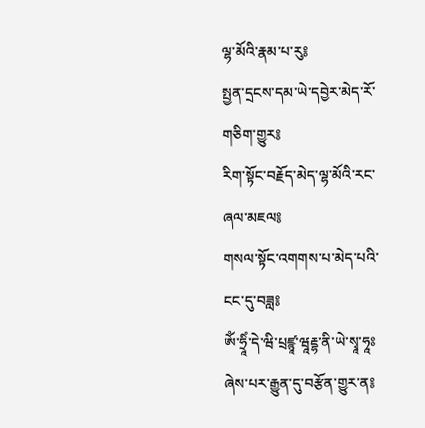ལྷ་མོའི་རྣམ་པ་རུ༔
སྤྱན་དྲངས་དམ་ཡེ་དབྱེར་མེད་རོ་གཅིག་གྱུར༔
རིག་སྟོང་བརྗོད་མེད་ལྷ་མོའི་རང་ཞལ་མཇལ༔
གསལ་སྟོང་འགགས་པ་མེད་པའི་ངང་དུ་བཟླ༔
ཨོཾ་ཧྲཱིཾ་དེ་ཝི་པྲཛྙཱ་ཝཱརྡྷ་ནི་ཡེ་སྭཱ་ཧཱཿ
ཞེས་པར་རྒྱུན་དུ་བརྩོན་གྱུར་ན༔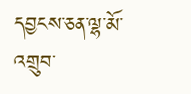དབྱངས་ཅན་ལྷ་མོ་འགྲུབ་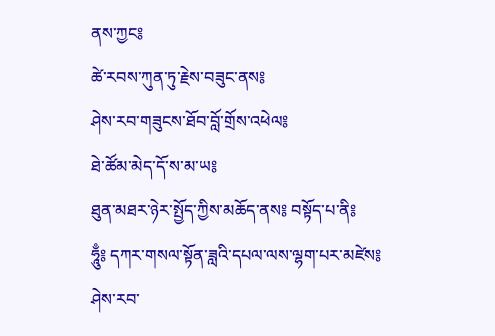ནས་ཀྱང༔
ཚེ་རབས་ཀུན་ཏུ་རྗེས་བཟུང་ནས༔
ཤེས་རབ་གཟུངས་ཐོབ་བློ་གྲོས་འཕེལ༔
ཐེ་ཚོམ་མེད་དོ་ས་མ་ཡ༔
ཐུན་མཐར་ཉེར་སྤྱོད་ཀྱིས་མཆོད་ནས༔ བསྟོད་པ་ནི༔
ཧཱུྃ༔ དཀར་གསལ་སྟོན་ཟླའི་དཔལ་ལས་ལྷག་པར་མཛེས༔
ཤེས་རབ་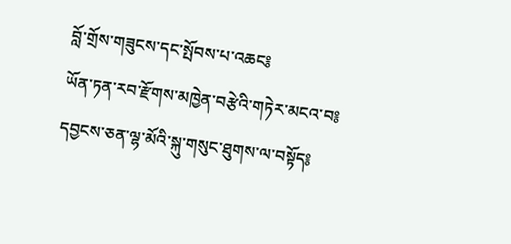བློ་གྲོས་གཟུངས་དང་སྤོབས་པ་འཆང༔
ཡོན་ཏན་རབ་རྫོགས་མཁྱེན་བརྩེའི་གཏེར་མངའ་བ༔
དབྱངས་ཅན་ལྷ་མོའི་སྐུ་གསུང་ཐུགས་ལ་བསྟོད༔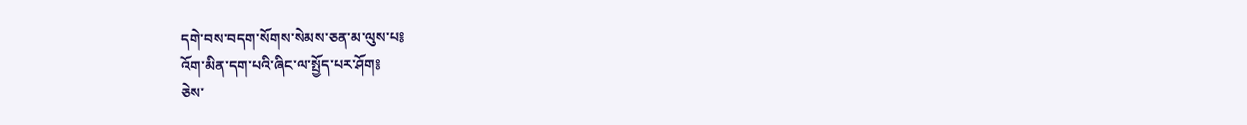དགེ་བས་བདག་སོགས་སེམས་ཅན་མ་ལུས་པ༔
འོག་མིན་དག་པའི་ཞིང་ལ་སྤྱོད་པར་ཤོག༔
ཅེས་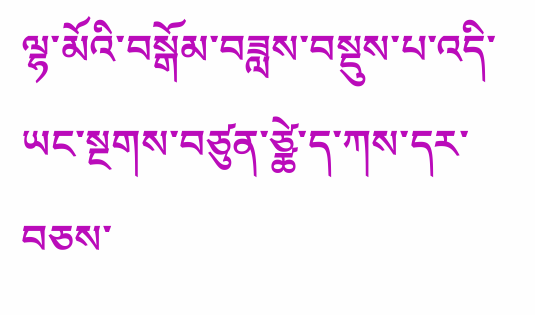ལྷ་མོའི་བསྒོམ་བཟླས་བསྡུས་པ་འདི་ཡང་སྔགས་བཙུན་ཙྪེ་ད་ཀས་དར་བཅས་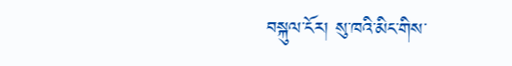བསྐུལ་ངོར། སུ་ཁའི་མིང་གིས་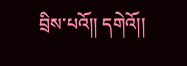བྲིས་པའོ།། དགེའོ།།